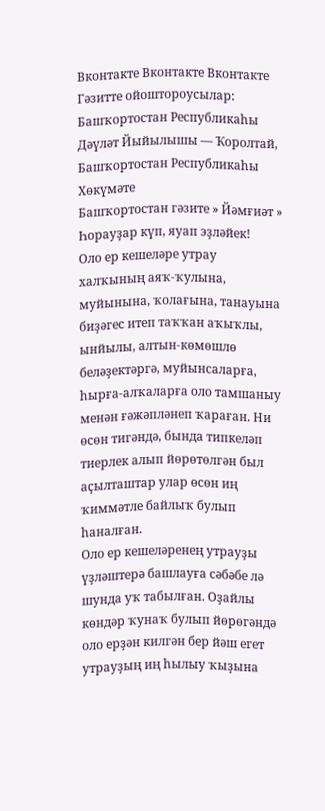Вконтакте Вконтакте Вконтакте
Гәзитте ойоштороусылар:
Башҡортостан Республикаһы
Дәүләт Йыйылышы — Ҡоролтай,
Башҡортостан Республикаһы Хөкүмәте
Башҡортостан гәзите » Йәмғиәт » Һорауҙар күп, яуап эҙләйек!
Оло ер кешеләре утрау халҡының аяҡ-ҡулына, муйынына, ҡолағына, танауына биҙәгес итеп таҡҡан аҡыҡлы, ынйылы, алтын-көмөшлө беләҙектәргә, муйынсаларға, һырға-алҡаларға оло тамшаныу менән ғәжәпләнеп ҡараған. Ни өсөн тигәндә, бында типкеләп тиерлек алып йөрөтөлгән был аҫылташтар улар өсөн иң ҡиммәтле байлыҡ булып һаналған.
Оло ер кешеләренең утрауҙы үҙләштерә башлауға сәбәбе лә шунда уҡ табылған. Оҙайлы көндәр ҡунаҡ булып йөрөгәндә оло ерҙән килгән бер йәш егет утрауҙың иң һылыу ҡыҙына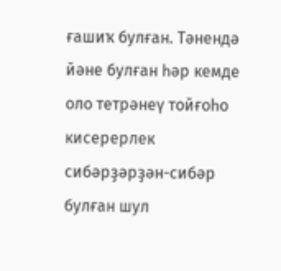ғашиҡ булған. Тәнендә йәне булған һәр кемде оло тетрәнеү тойғоһо кисерерлек сибәрҙәрҙән-сибәр булған шул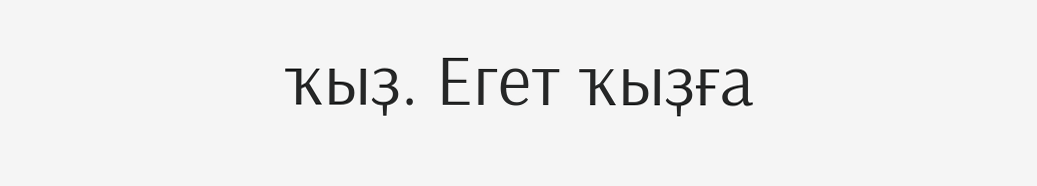ҡыҙ. Егет ҡыҙға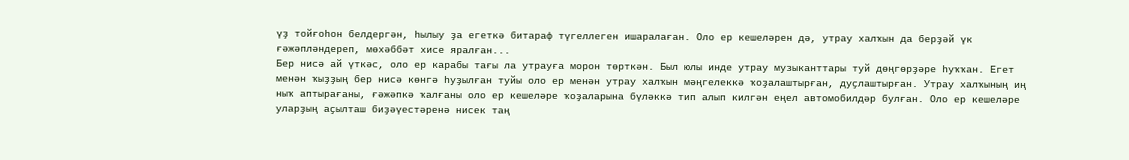үҙ тойғоһон белдергән, һылыу ҙа егеткә битараф түгеллеген ишаралаған. Оло ер кешеләрен дә, утрау халҡын да берҙәй үк ғәжәпләндереп, мөхәббәт хисе яралған...
Бер нисә ай үткәс, оло ер карабы тағы ла утрауға морон төрткән. Был юлы инде утрау музыканттары туй дөңгөрҙәре һуҡҡан. Егет менән ҡыҙҙың бер нисә көнгә һуҙылған туйы оло ер менән утрау халҡын мәңгелеккә ҡоҙалаштырған, дуҫлаштырған. Утрау халҡының иң ныҡ аптырағаны, ғәжәпкә ҡалғаны оло ер кешеләре ҡоҙаларына бүләккә тип алып килгән еңел автомобилдәр булған. Оло ер кешеләре уларҙың аҫылташ биҙәүестәренә нисек таң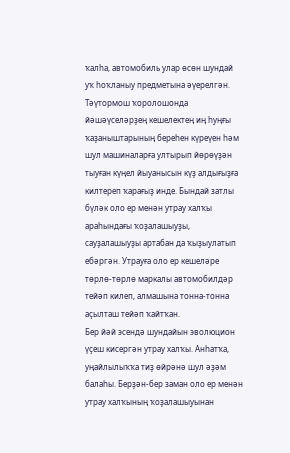ҡалһа, автомобиль улар өсөн шундай уҡ һоҡланыу предметына әүерелгән. Тәүтормош ҡоролошонда йәшәүселәрҙең кешелектең иң һуңғы ҡаҙаныштарының береһен күреүен һәм шул машиналарға ултырып йөрөүҙән тыуған күңел йыуанысын күҙ алдығыҙға килтереп ҡарағыҙ инде. Бындай затлы бүләк оло ер менән утрау халҡы араһындағы ҡоҙалашыуҙы, сауҙалашыуҙы артабан да ҡыҙыулатып ебәргән. Утрауға оло ер кешеләре төрлө-төрлө маркалы автомобилдәр тейәп килеп, алмашына тонна-тонна аҫылташ тейәп ҡайтҡан.
Бер йәй эсендә шундайын эволюцион үҫеш кисергән утрау халҡы. Анһатҡа, уңайлылыҡҡа тиҙ өйрәнә шул әҙәм балаһы. Берҙән-бер заман оло ер менән утрау халҡының ҡоҙалашыуынан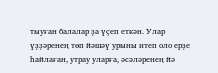тыуған балалар ҙа үҫеп еткән. Улар үҙҙәренең төп йәшәү урыны итеп оло ерҙе һайлаған, утрау уларға, әсәләренең йә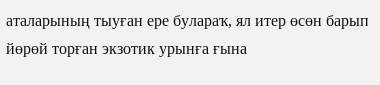аталарының тыуған ере булараҡ, ял итер өсөн барып йөрөй торған экзотик урынға ғына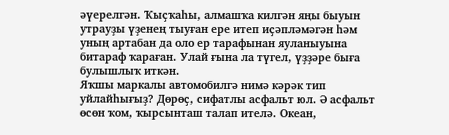әүерелгән. Ҡыҫҡаһы, алмашҡа килгән яңы быуын утрауҙы үҙенең тыуған ере итеп иҫәпләмәгән һәм уның артабан да оло ер тарафынан яуланыуына битараф ҡараған. Улай ғына ла түгел, үҙҙәре быға булышлыҡ иткән.
Яҡшы маркалы автомобилгә нимә кәрәк тип уйлайһығыҙ? Дөрөҫ, сифатлы асфальт юл. Ә асфальт өсөн ҡом, ҡырсынташ талап ителә. Океан,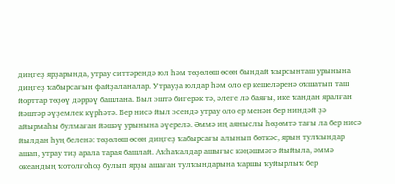диңгеҙ ярҙарында, утрау ситтәрендә юл һәм төҙөлөш өсөн бындай ҡырсынташ урынына диңгеҙ ҡабырсағын файҙаланалар. Утрауҙа юлдар һәм оло ер кешеләренә оҡшатып таш йорттар төҙөү дәррәү башлана. Был эштә бигерәк тә, әлеге лә баяғы, ике ҡандан яралған йәштәр әүҙемлек күрһәтә. Бер нисә йыл эсендә утрау оло ер менән бер ниндәй ҙә айырмаһы булмаған йәшәү урынына әүерелә. Әммә иң аяныслы һөҙөмтә тағы ла бер нисә йылдан һуң беленә: төҙөлөш өсөн диңгеҙ ҡабырсағы алынып бөткәс, ярын тулҡындар ашап, утрау тиҙ арала тарая башлай. Аҡһаҡалдар ашығыс кәңәшмәгә йыйыла, әммә океандың ҡотолғоһоҙ булып ярҙы ашаған тулҡындарына ҡаршы ҡуйырлыҡ бер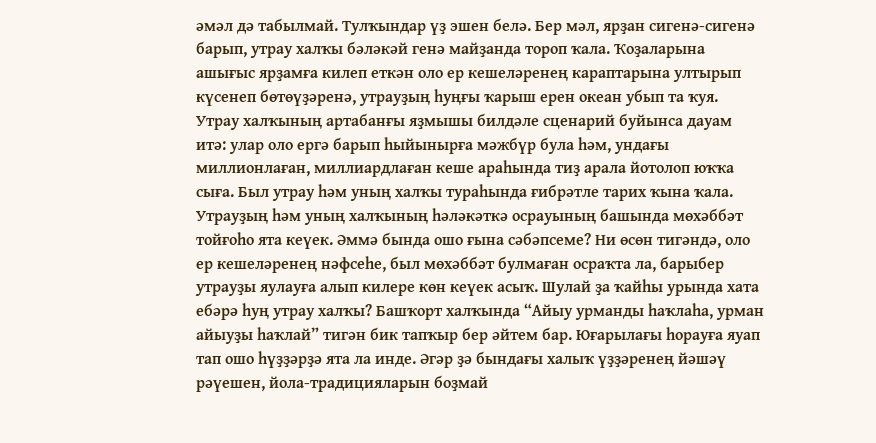әмәл дә табылмай. Тулҡындар үҙ эшен белә. Бер мәл, ярҙан сигенә-сигенә барып, утрау халҡы бәләкәй генә майҙанда тороп ҡала. Ҡоҙаларына ашығыс ярҙамға килеп еткән оло ер кешеләренең караптарына ултырып күсенеп бөтөүҙәренә, утрауҙың һуңғы ҡарыш ерен океан убып та ҡуя.
Утрау халҡының артабанғы яҙмышы билдәле сценарий буйынса дауам итә: улар оло ергә барып һыйынырға мәжбүр була һәм, ундағы миллионлаған, миллиардлаған кеше араһында тиҙ арала йотолоп юҡҡа сыға. Был утрау һәм уның халҡы тураһында ғибрәтле тарих ҡына ҡала.
Утрауҙың һәм уның халҡының һәләкәткә осрауының башында мөхәббәт тойғоһо ята кеүек. Әммә бында ошо ғына сәбәпсеме? Ни өсөн тигәндә, оло ер кешеләренең нәфсеһе, был мөхәббәт булмаған осраҡта ла, барыбер утрауҙы яулауға алып килере көн кеүек асыҡ. Шулай ҙа ҡайһы урында хата ебәрә һуң утрау халҡы? Башҡорт халҡында “Айыу урманды һаҡлаһа, урман айыуҙы һаҡлай” тигән бик тапҡыр бер әйтем бар. Юғарылағы һорауға яуап тап ошо һүҙҙәрҙә ята ла инде. Әгәр ҙә бындағы халыҡ үҙҙәренең йәшәү рәүешен, йола-традицияларын боҙмай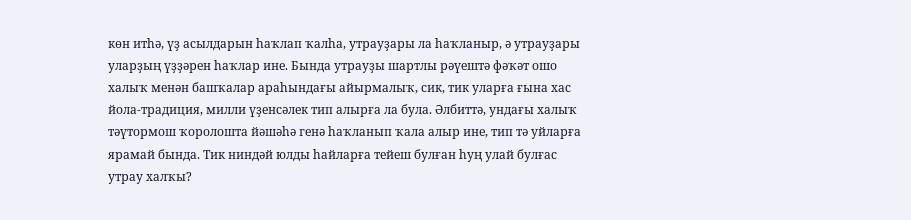көн итһә, үҙ асылдарын һаҡлап ҡалһа, утрауҙары ла һаҡланыр, ә утрауҙары уларҙың үҙҙәрен һаҡлар ине. Бында утрауҙы шартлы рәүештә фәҡәт ошо халыҡ менән башҡалар араһындағы айырмалыҡ, сик, тик уларға ғына хас йола-традиция, милли үҙенсәлек тип алырға ла була. Әлбиттә, ундағы халыҡ тәүтормош ҡоролошта йәшәһә генә һаҡланып ҡала алыр ине, тип тә уйларға ярамай бында. Тик ниндәй юлды һайларға тейеш булған һуң улай булғас утрау халҡы?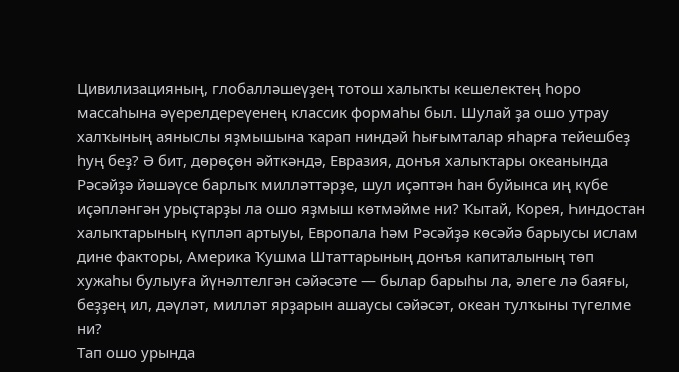Цивилизацияның, глобалләшеүҙең тотош халыҡты кешелектең һоро массаһына әүерелдереүенең классик формаһы был. Шулай ҙа ошо утрау халҡының аяныслы яҙмышына ҡарап ниндәй һығымталар яһарға тейешбеҙ һуң беҙ? Ә бит, дөрөҫөн әйткәндә, Евразия, донъя халыҡтары океанында Рәсәйҙә йәшәүсе барлыҡ милләттәрҙе, шул иҫәптән һан буйынса иң күбе иҫәпләнгән урыҫтарҙы ла ошо яҙмыш көтмәйме ни? Ҡытай, Корея, Һиндостан халыҡтарының күпләп артыуы, Европала һәм Рәсәйҙә көсәйә барыусы ислам дине факторы, Америка Ҡушма Штаттарының донъя капиталының төп хужаһы булыуға йүнәлтелгән сәйәсәте — былар барыһы ла, әлеге лә баяғы, беҙҙең ил, дәүләт, милләт ярҙарын ашаусы сәйәсәт, океан тулҡыны түгелме ни?
Тап ошо урында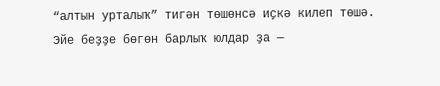“алтын урталыҡ” тигән төшөнсә иҫкә килеп төшә. Эйе беҙҙе бөгөн барлыҡ юлдар ҙа —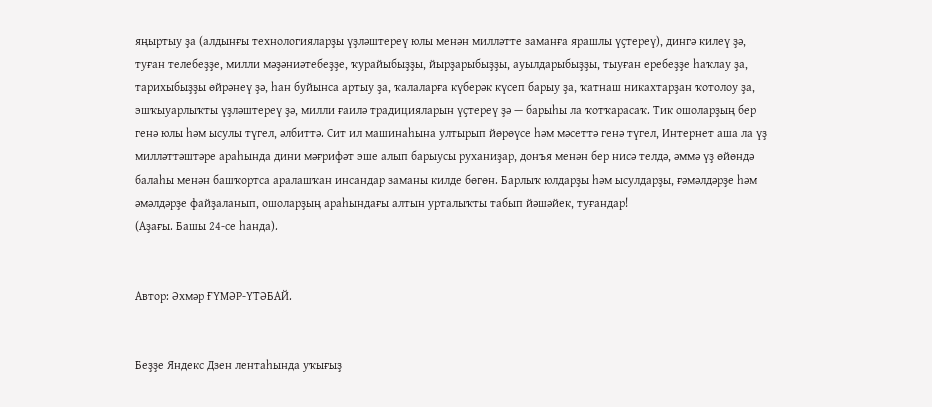яңыртыу ҙа (алдынғы технологияларҙы үҙләштереү юлы менән милләтте заманға ярашлы үҫтереү), дингә килеү ҙә, туған телебеҙҙе, милли мәҙәниәтебеҙҙе, ҡурайыбыҙҙы, йырҙарыбыҙҙы, ауылдарыбыҙҙы, тыуған еребеҙҙе һаҡлау ҙа, тарихыбыҙҙы өйрәнеү ҙә, һан буйынса артыу ҙа, ҡалаларға күберәк күсеп барыу ҙа, ҡатнаш никахтарҙан ҡотолоу ҙа, эшҡыуарлыҡты үҙләштереү ҙә, милли ғаилә традицияларын үҫтереү ҙә — барыһы ла ҡотҡарасаҡ. Тик ошоларҙың бер генә юлы һәм ысулы түгел, әлбиттә. Сит ил машинаһына ултырып йөрөүсе һәм мәсеттә генә түгел, Интернет аша ла үҙ милләттәштәре араһында дини мәғрифәт эше алып барыусы руханиҙар, донъя менән бер нисә телдә, әммә үҙ өйөндә балаһы менән башҡортса аралашҡан инсандар заманы килде бөгөн. Барлыҡ юлдарҙы һәм ысулдарҙы, ғәмәлдәрҙе һәм әмәлдәрҙе файҙаланып, ошоларҙың араһындағы алтын урталыҡты табып йәшәйек, туғандар!
(Аҙағы. Башы 24-се һанда).


Автор: Әхмәр ҒҮМӘР-ҮТӘБАЙ.


Беҙҙе Яндекс Дзен лентаһында уҡығыҙ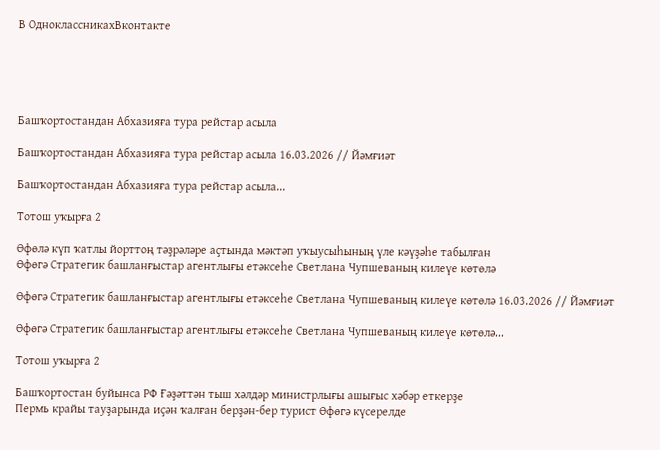В ОдноклассникахВконтакте





Башҡортостандан Абхазияға тура рейстар асыла

Башҡортостандан Абхазияға тура рейстар асыла 16.03.2026 // Йәмғиәт

Башҡортостандан Абхазияға тура рейстар асыла...

Тотош уҡырға 2

Өфөлә күп ҡатлы йорттоң тәҙрәләре аҫтында мәктәп уҡыусыһының үле кәүҙәһе табылған
Өфөгә Стратегик башланғыстар агентлығы етәксеһе Светлана Чупшеваның килеүе көтөлә

Өфөгә Стратегик башланғыстар агентлығы етәксеһе Светлана Чупшеваның килеүе көтөлә 16.03.2026 // Йәмғиәт

Өфөгә Стратегик башланғыстар агентлығы етәксеһе Светлана Чупшеваның килеүе көтөлә...

Тотош уҡырға 2

Башҡортостан буйынса РФ Ғәҙәттән тыш хәлдәр министрлығы ашығыс хәбәр еткерҙе
Пермь крайы тауҙарында иҫән ҡалған берҙән-бер турист Өфөгә күсерелде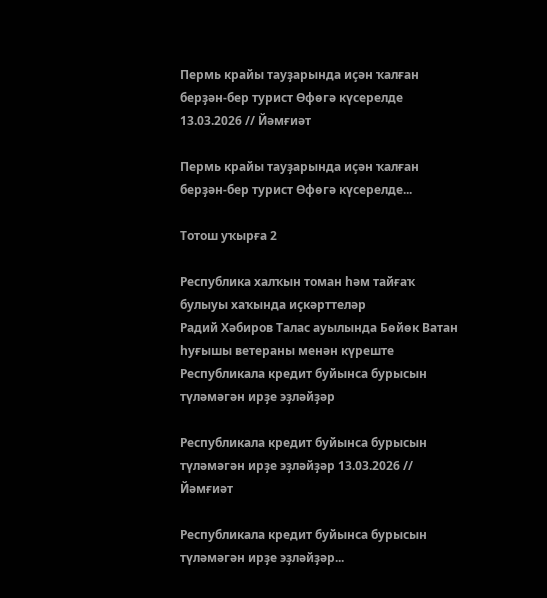Пермь крайы тауҙарында иҫән ҡалған берҙән-бер турист Өфөгә күсерелде 13.03.2026 // Йәмғиәт

Пермь крайы тауҙарында иҫән ҡалған берҙән-бер турист Өфөгә күсерелде...

Тотош уҡырға 2

Республика халҡын томан һәм тайғаҡ булыуы хаҡында иҫкәрттеләр
Радий Хәбиров Талас ауылында Бөйөк Ватан һуғышы ветераны менән күреште
Республикала кредит буйынса бурысын түләмәгән ирҙе эҙләйҙәр

Республикала кредит буйынса бурысын түләмәгән ирҙе эҙләйҙәр 13.03.2026 // Йәмғиәт

Республикала кредит буйынса бурысын түләмәгән ирҙе эҙләйҙәр...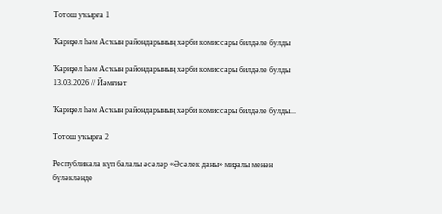Тотош уҡырға 1

Ҡариҙел һәм Асҡын райондарының хәрби комиссары билдәле булды

Ҡариҙел һәм Асҡын райондарының хәрби комиссары билдәле булды 13.03.2026 // Йәмғиәт

Ҡариҙел һәм Асҡын райондарының хәрби комиссары билдәле булды...

Тотош уҡырға 2

Республикала күп балалы әсәләр «Әсәлек даны» миҙалы менән бүләкләнде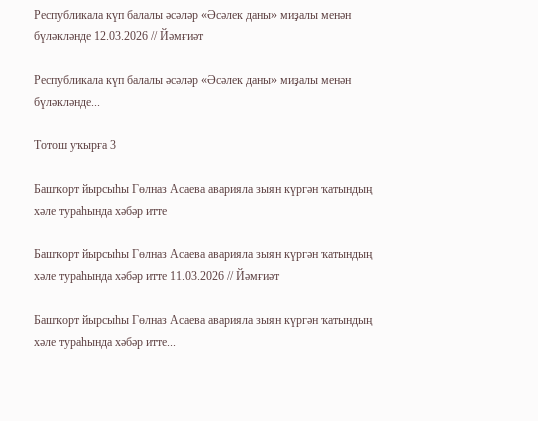Республикала күп балалы әсәләр «Әсәлек даны» миҙалы менән бүләкләнде 12.03.2026 // Йәмғиәт

Республикала күп балалы әсәләр «Әсәлек даны» миҙалы менән бүләкләнде...

Тотош уҡырға 3

Башҡорт йырсыһы Гөлназ Асаева аварияла зыян күргән ҡатындың хәле тураһында хәбәр итте

Башҡорт йырсыһы Гөлназ Асаева аварияла зыян күргән ҡатындың хәле тураһында хәбәр итте 11.03.2026 // Йәмғиәт

Башҡорт йырсыһы Гөлназ Асаева аварияла зыян күргән ҡатындың хәле тураһында хәбәр итте...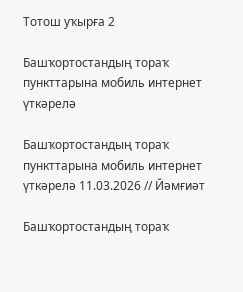Тотош уҡырға 2

Башҡортостандың тораҡ пункттарына мобиль интернет үткәрелә

Башҡортостандың тораҡ пункттарына мобиль интернет үткәрелә 11.03.2026 // Йәмғиәт

Башҡортостандың тораҡ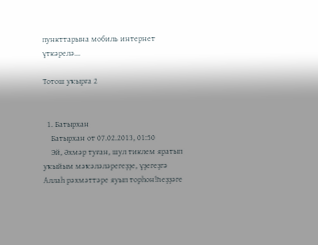пункттарына мобиль интернет үткәрелә...

Тотош уҡырға 2


  1. Батырхан
    Батырхан от 07.02.2013, 01:50
    Эй, Әхмәр туған, шул тиклем яратып уҡыйым мәҡәләләрегеҙҙе, үҙегеҙгә Аллаһ рәхмәттәре яуып торһон!Һеҙҙәге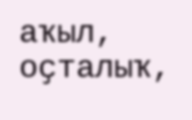аҡыл, оҫталыҡ,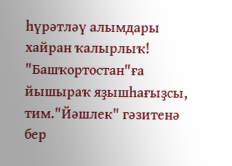һүрәтләү алымдары хайран ҡалырлыҡ! "Башҡортостан"ға йышыраҡ яҙышһағыҙсы, тим."Йәшлек" гәзитенә бер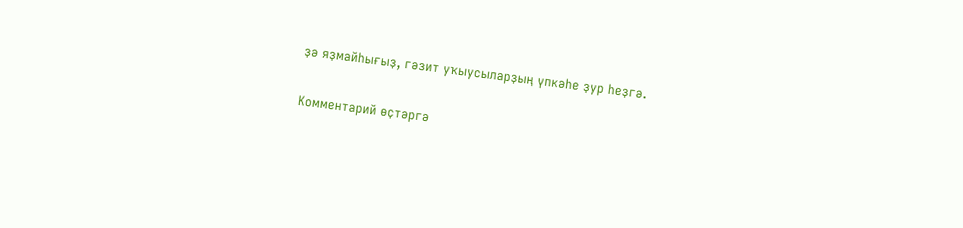ҙә яҙмайһығыҙ, гәзит уҡыусыларҙың үпкәһе ҙур һеҙгә.

Комментарий өҫтәргә